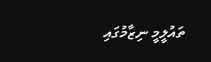ތައުލީމީ ނިޒާމުގައި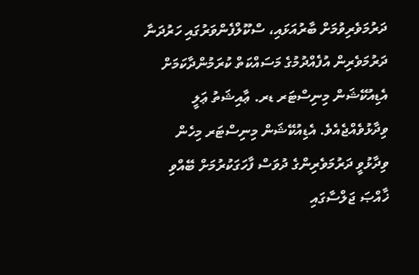ދަރުމަވެރިވުމަށް ބާރުއަޅައި، ސްކޫލްފެންވަރުގައި ހަރުދަނާ ދަރުމަވެރިން އުފެއްދުމުގެ މަސައްކަތް ކުރަމުންދާކަމަށް އެޑިއުކޭޝަން މިނިސްޓަރ ޑރ. ޢާއިޝަތު ޢަލީ ވިދާޅުވެއްޖެއެވެ. އެޑިއުކޭޝަން މިނިސްޓަރ މިހެން ވިދާޅުވީ ދަރުމަވެރިންގެ ދުވަސް ފާހަގަކުރުމަށް ބޭއްވި ޚާއްޞަ ޖަލްސާގައި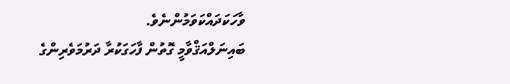ވާހަކަދައްކަވަމުންނެވެ.
ބައިނަލްއަޤްވާމީ ގޮތުން ފާހަގަކުރާ ދަރުމަވެރިންގެ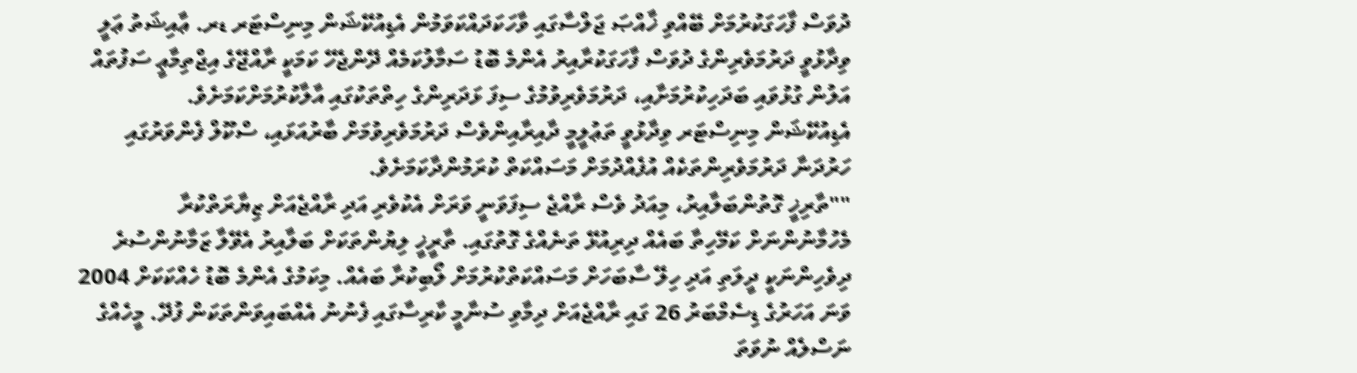ދުވަސް ފާހަގަކުރުމަށް ބޭއްވި ޚާއްޞަ ޖަލްސާގައި ވާހަކަދައްކަވަމުން އެޑިއުކޭޝަން މިނިސްޓަރ ޑރ. ޢާއިޝަތު ޢަލީ ވިދާޅުވީ ދަރުމަވެރިންގެ ދުވަސް ފާހަގަކުރާއިރު އެންމެ ބޮޑު ސަމާލުކަމެއް ދޭންޖެހޭ ކަމަކީ ރާއްޖޭގެ އިޖްތިމާޢީ ސަފުތައް އަލުން ގުޅުވައި ބަދަހިކުރުމަށާއި، ދަރުމަވެރިވުމުގެ ސިފަ ޅަދަރިންގެ ހިތްތަކުގައި އާލާކުރުމަށްކަމަށެވެ.
އެޑިއުކޭޝަން މިނިސްޓަރ ވިދާޅުވީ ތަޢުލީމީ ދާއިރާއިންވެސް ދަރުމަވެރިވުމަށް ބާރުއަޅައި، ސްކޫލް ފެންވަރުގައި ހަރުދަނާ ދަރުމަވެރިންތަކެއް އުފެއްދުމަށް މަސައްކަތް ކުރަމުންދާކަމަށެވެ.
""ތާރިޚީ ގޮތުންބަލާއިރު، މިއަދު ވެސް ރާއްޖެ ސިފަވަނީ ވަރަށް އެކުވެރި އަދި ރާއްޖެއަށް ޒިޔާރަތްކުރާ މެހުމާނުންނަށް ކަމޭހިތާ ބައެއް ދިރިއުޅޭ ތަނެއްގެ ގޮތުގައި. ތާރީޚީ ލިޔުންތަކަށް ބަލާއިރު އެވޭލާ ޒަމާނުންސުރެ ދިވެހިންނަކީ ދީލަތި އަދި ހިލޭ ސާބަހަށް މަސައްކަތްކުރުމަށް ލޯބިކުރާ ބައެއް. މިކަމުގެ އެންމެ ބޮޑު ހެއްކަކަށް 2004 ވަނަ އަހަރުގެ ޑިސެމްބަރު 26 ގައި ރާއްޖެއަށް ދިމާވި ސުނާމީ ކާރިސާގައި ފެނުނު އެއްބައިވަންތަކަން ފުދޭ. މީހެއްގެ ނަސްލެއް ނުވަތަ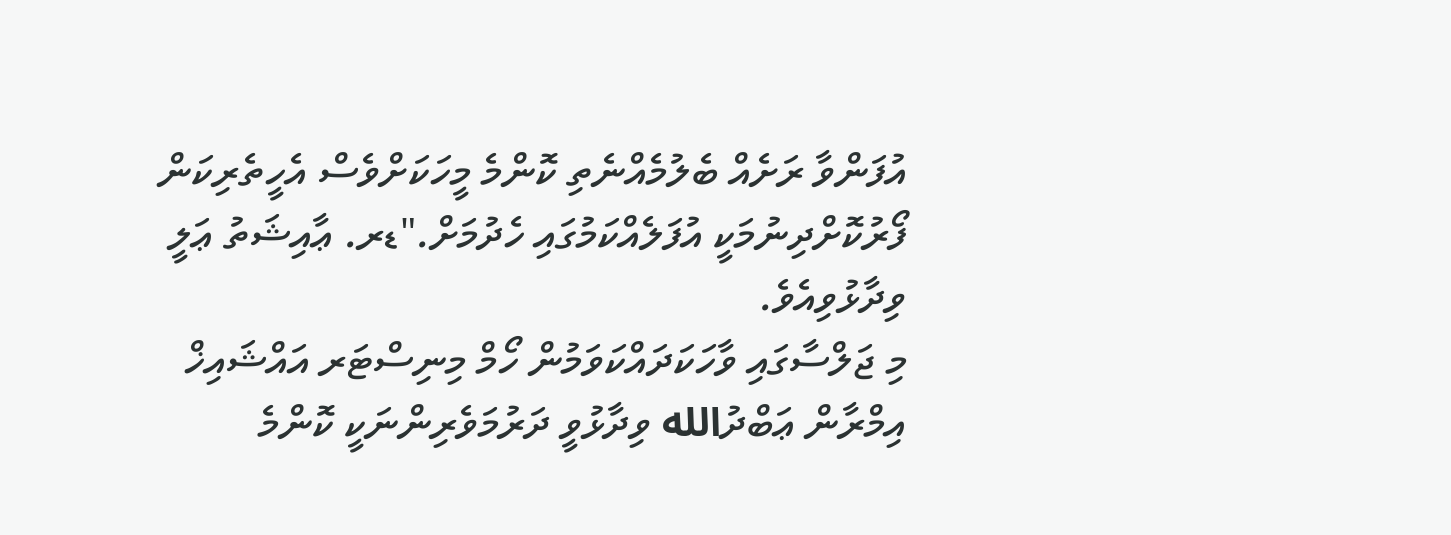އުފަންވާ ރަށެއް ބެލުމެއްނެތި ކޮންމެ މީހަކަށްވެސް އެހީތެރިކަން ފޯރުކޮށްދިނުމަކީ އުފަލެއްކަމުގައި ހެދުމަށް."ޑރ. ޢާއިޝަތު ޢަލީ ވިދާޅުވިއެވެ.
މި ޖަލްސާގައި ވާހަކަދައްކަވަމުން ހޯމް މިނިސްޓަރ އައްޝައިޚް އިމްރާން ޢަބްދުالله ވިދާޅުވީ ދަރުމަވެރިންނަކީ ކޮންމެ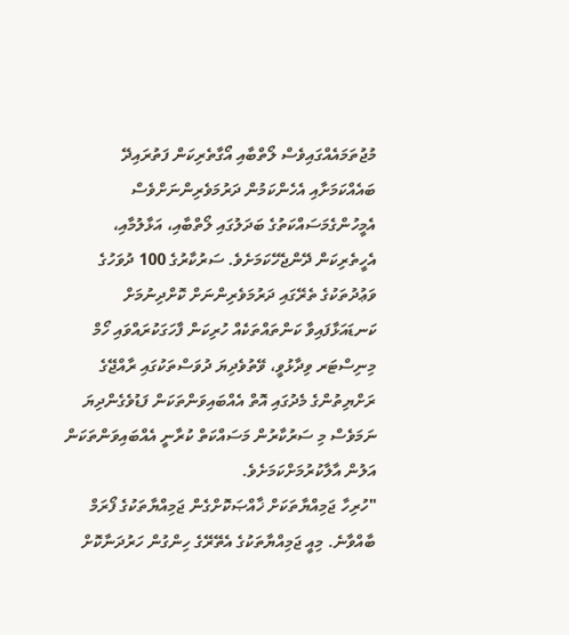މުޖުތަމައެއްގައިވެސް ލޯތްބާއި އޯގާތެރިކަން ފަތުރައިދޭ ބައެއްކަމަށާއި އެހެންކަމުން ދަރުމަވެރިންނަށްވެސް އެމީހުންގެމަސައްކަތުގެ ބަދަލުގައި ލޯތްބާއި، އަޅާލުމާއި، އެހީތެރިކަން ދޭންޖެހޭކަމަށެވެ. ސަރުކާރުގެ 100 ދުވަހުގެ ވަޢުދުތަކުގެ ތެރޭގައި ދަރުމަވެރިންނަށް ކޮށްދިނުމަށް ކަނޑައަޅާފައިވާ ކަންތައްތަކެއް ހުރިކަން ފާހަގަކުރައްވައި ހޯމް މިނިސްޓަރ ވިދާޅުވީ، ވޭތުވެދިޔަ ދުވަސްތަކުގައި ރާއްޖޭގެ ރަށްޔިތުންގެ މެދުގައި އޮތް އެއްބައިވަންތަކަން ފަޑުވެގެންދިޔަ ނަމަވެސް މި ސަރުކާރުން މަސައްކަތް ކުރާނީ އެއްބައިވަންތަކަން އަލުން އާލާކުރުމަށްކަމަށެވެ.
"ހުރިހާ ޖަމިއްޔާތަކަށް ޚާއްޞަކޮށްގެން ޖަމިއްޔާތަކުގެ ފޯރަމް ބާއްވާނެ. މިއީ ޖަމިއްޔާތަކުގެ އެތޭރޭގެ ހިންގުން ހަރުދަނާކޮށް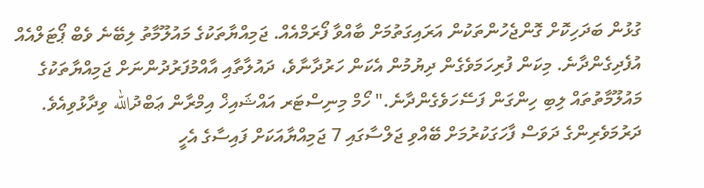ގުޅުން ބަދަހިކޮށް ގޮންޖެހުންތަކުން އަރައިގަތުމަށް ބާއްވާ ފޯރަމްއެއް. ޖަމިއްޔާތަކުގެ މައުލޫމާތު ލިބޭނެ ވެބް ޕޯޓަލްއެއް އުފެދިގެންދާނެ. މިކަން ފުރިހަމަވެގެން ދިޔުމުން އެކަން ހަރުދާނާވެ، ދައުލާތާއި އާއްމުފަރުދުންނަށް ޖަމިއްޔާތަކުގެ މައުލޫމާތުތައް ލިބި ހިންގަން ފަސޭހަވެގެންދާނެ." ހޯމް މިނިސްޓަރ އައްޝައިޚް އިމްރާން ޢަބްދުالله ވިދާޅުވިއެވެ.
ދަރުމަވެރިންގެ ދަވަސް ފާހަގަކުރުމަށް ބޭއްވި ޖަލްސާގައި 7 ޖަމިއްޔާއަކަށް ފައިސާގެ އެހީ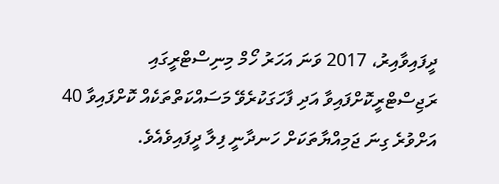ދީފައިވާއިރު، 2017 ވަނަ އަހަރު ހޯމް މިނިސްޓްރީގައި ރަޖިސްޓްރީކޮށްފައިވާ އަދި ފާހަގަކުރެވޭ މަސައްކަތްތަކެއް ކޮށްފައިވާ 40 އަށްވުރެ ގިނަ ޖަމިއްޔާތަކަށް ހަނދާނީ ފިލާ ދީފައިވެއެވެ.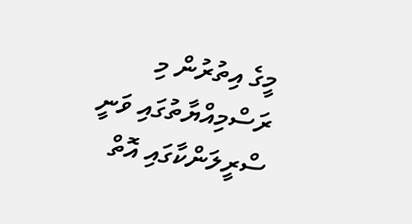މީގެ އިތުރުން މި ރަސްމިއްޔާތުގައި ވަނީ ސްރީލަންކާގައި އޮތް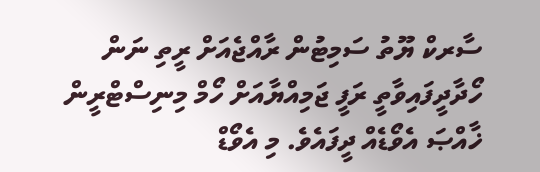ސާރކް ޔޫތު ސަމިޓުން ރާއްޖެއަށް ރީތި ނަން ހޯދާދީފައިވާތީ ރަފީ ޖަމިއްޔާއަށް ހޯމް މިނިސްޓްރީން ޚާއްޞަ އެވޯޑެއް ދީފައެވެ. މި އެވޯޑް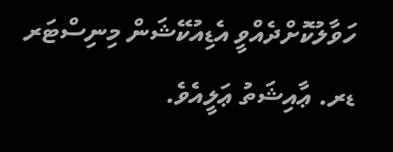ހަވާލުކޮށްދެއްވީ އެޑިއުކޭޝަން މިނިސްޓަރ ޑރ. ޢާއިޝަތު ޢަލީއެވެ.